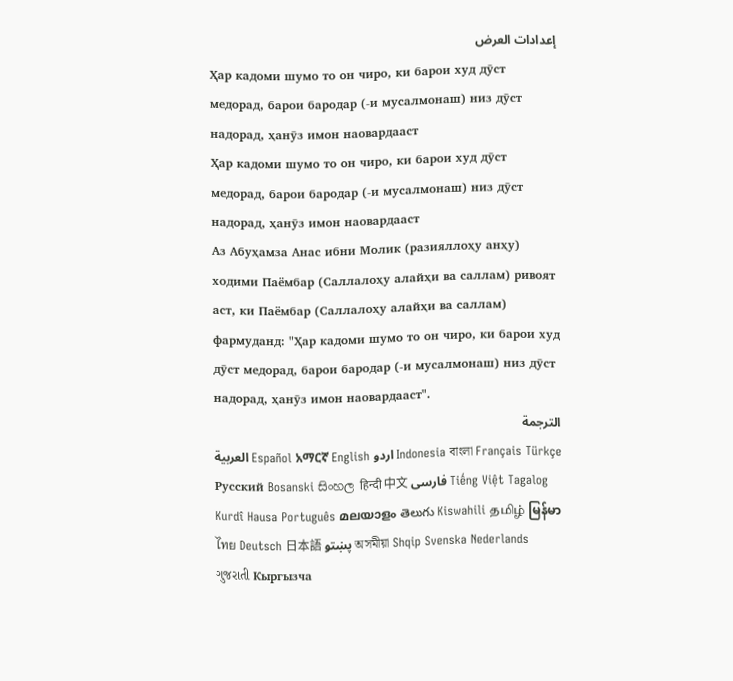إعدادات العرض
Ҳар кадоми шумо то он чиро, ки барои худ дӯст медорад, барои бародар (-и мусалмонаш) низ дӯст надорад, ҳанӯз имон наовардааст
Ҳар кадоми шумо то он чиро, ки барои худ дӯст медорад, барои бародар (-и мусалмонаш) низ дӯст надорад, ҳанӯз имон наовардааст
Аз Абуҳамза Анас ибни Молик (разияллоҳу анҳу) ходими Паёмбар (Саллалоҳу алайҳи ва саллам) ривоят аст, ки Паёмбар (Саллалоҳу алайҳи ва саллам) фармуданд: "Ҳар кадоми шумо то он чиро, ки барои худ дӯст медорад, барои бародар (-и мусалмонаш) низ дӯст надорад, ҳанӯз имон наовардааст".
الترجمة
العربية Español አማርኛ English اردو Indonesia বাংলা Français Türkçe Русский Bosanski සිංහල हिन्दी 中文 فارسی Tiếng Việt Tagalog Kurdî Hausa Português മലയാളം తెలుగు Kiswahili தமிழ் မြန်မာ ไทย Deutsch 日本語 پښتو অসমীয়া Shqip Svenska Nederlands ગુજરાતી Кыргызча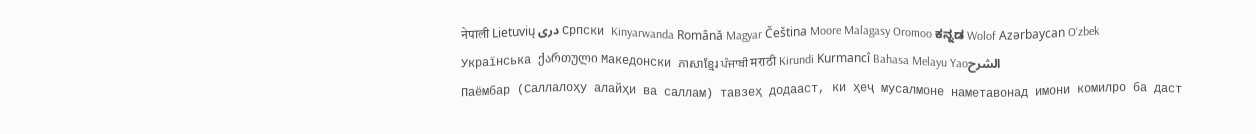नेपाली Lietuvių دری Српски Kinyarwanda Română Magyar Čeština Moore Malagasy Oromoo ಕನ್ನಡ Wolof Azərbaycan O‘zbek Українська ქართული Македонски ភាសាខ្មែរ ਪੰਜਾਬੀ मराठी Kirundi Kurmancî Bahasa Melayu Yaoالشرح
Паёмбар (Саллалоҳу алайҳи ва саллам) тавзеҳ додааст, ки ҳеҷ мусалмоне наметавонад имони комилро ба даст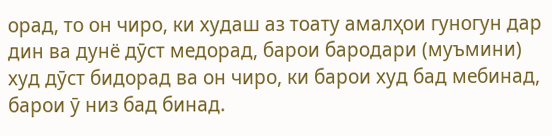орад, то он чиро, ки худаш аз тоату амалҳои гуногун дар дин ва дунё дӯст медорад, барои бародари (муъмини) худ дӯст бидорад ва он чиро, ки барои худ бад мебинад, барои ӯ низ бад бинад.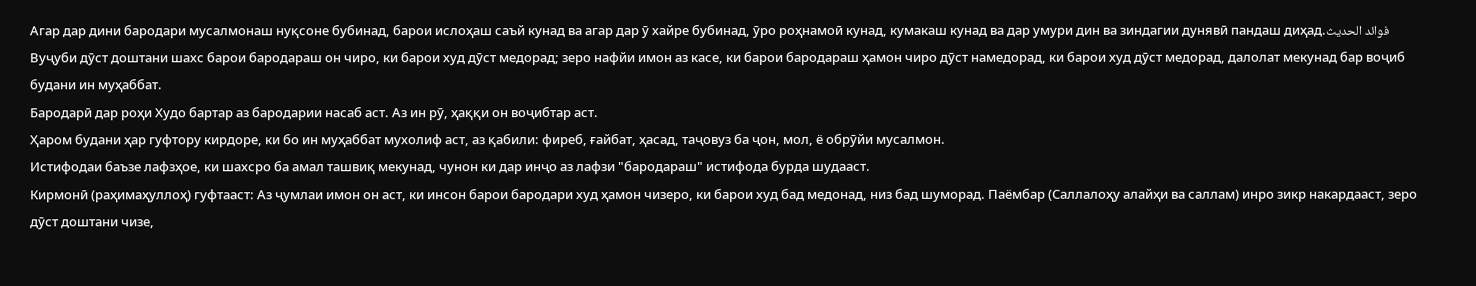Агар дар дини бародари мусалмонаш нуқсоне бубинад, барои ислоҳаш саъй кунад ва агар дар ӯ хайре бубинад, ӯро роҳнамоӣ кунад, кумакаш кунад ва дар умури дин ва зиндагии дунявӣ пандаш диҳад.فوائد الحديث
Вуҷуби дӯст доштани шахс барои бародараш он чиро, ки барои худ дӯст медорад; зеро нафйи имон аз касе, ки барои бародараш ҳамон чиро дӯст намедорад, ки барои худ дӯст медорад, далолат мекунад бар воҷиб будани ин муҳаббат.
Бародарӣ дар роҳи Худо бартар аз бародарии насаб аст. Аз ин рӯ, ҳаққи он воҷибтар аст.
Ҳаром будани ҳар гуфтору кирдоре, ки бо ин муҳаббат мухолиф аст, аз қабили: фиреб, ғайбат, ҳасад, таҷовуз ба ҷон, мол, ё обрӯйи мусалмон.
Истифодаи баъзе лафзҳое, ки шахсро ба амал ташвиқ мекунад, чунон ки дар инҷо аз лафзи "бародараш" истифода бурда шудааст.
Кирмонӣ (раҳимаҳуллоҳ) гуфтааст: Аз ҷумлаи имон он аст, ки инсон барои бародари худ ҳамон чизеро, ки барои худ бад медонад, низ бад шуморад. Паёмбар (Саллалоҳу алайҳи ва саллам) инро зикр накардааст, зеро дӯст доштани чизе,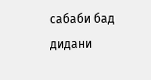сабаби бад дидани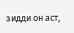зидди он аст,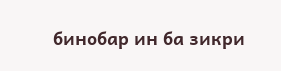бинобар ин ба зикри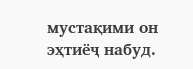мустақими он эҳтиёҷ набуд.